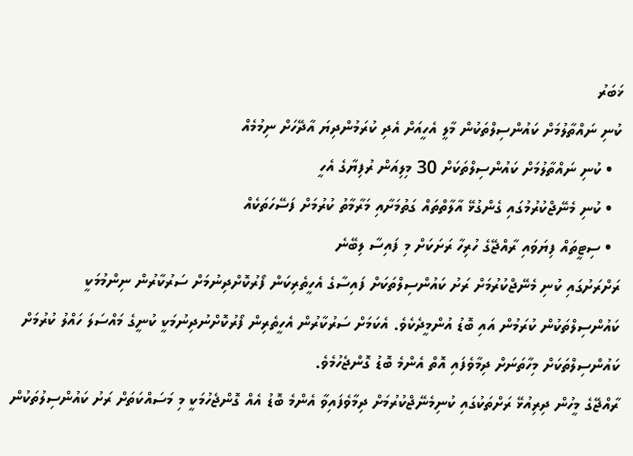ޚަބަރު
ކުނި ނައްތާލުމަށް ކައުންސިލްތަކުން މާލީ އެހީއަށް އެދި ކުރަމުންދިޔަ އާދޭހަށް ނިމުމެއް
  • ކުނި ނައްތާލުމަށް ކައުންސިލްތަކަށް 30 މިލިއަން ރުފިޔާގެ އެހީ
  • ކުނި މެނޭޖްކުރުމުގައި ގެންގުޅޭ އާލާތްތައް ގަތުމަށާއި މަރާމާތު ކުރުމަށް ފަސޭހަތަކެއް
  • ސިޓީތައް ފިޔަވައި ރާއްޖޭގެ ހުރިހާ ރަށަކަށް މި ފައިސާ ލިބޭނެ
ރަށްރަށުގައި ކުނި މެނޭޖްކުރުމަށް ރަށު ކައުންސިލްތަކަށް ފައިސާގެ އެހީތެރިކަން ފޯރުކޮށްދިނުމަށް ސަރުކާރުން ނިންމުމަކީ ކައުންސިލްތަކުން ކުރަމުން އައި ބޮޑު އުންމީދެކެވެ. އެކަމަށް ސަރުކާރުން އެހީތެރިން ފޯރުކޮށްނުދިނުމަކީ ކުނީގެ މައްސަލަ ހައްލު ކުރުމަށް ކައުންސިލްތަކަށް މިހާތަނަށް ދިމާވެފައި އޮތް އެންމެ ބޮޑު ގޮންޖެހުމެވެ.
ރާއްޖޭގެ މީހުން ދިރިއުޅޭ ރަށްތަކުގައި ކުނިމެނޭޖްކުރުމަށް ދިމާވެފައިވާ އެންމެ ބޮޑު އެއް ގޮންޖެހުމަކީ މި މަސައްކަތަށް ރަށު ކައުންސިލުތަކުން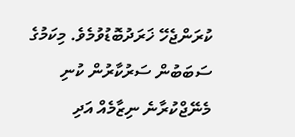ކުރަންޖެހޭ ޚަރަދުބޮޑުވުމެވެ. މިކަމުގެ ސަބަބުން ސަރުކާރުން ކުނި މެނޭޖްކުރާނެ ނިޒާމެއް އަދި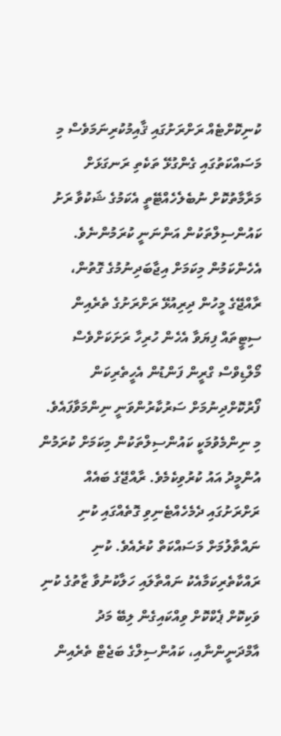ކުނިކޮށްޓެއް ރަށްރަށުގައި ޤާއިމުކުރިނަމަވެސް މި މަސައްކަތުގައި ގެންގުޅޭ ތަކެތި ރަނގަޅަށް މަރާމާތުކޮށް ނުބެލެހެއްޓޭތީ އެކަމުގެ ޝަކުވާ ރަށު ކައުންސިލްތަކުން އަންނަނީ ކުރަމުންނެވެ.
އެހެންކަމުން މިކަމަށް އިޖާބަދިނުމުގެ ގޮތުން، ރާއްޖޭގެ މީހުން ދިރިއުޅޭ ރަށްރަށުގެ ތެރެއިން ސިޓީތައް ފިޔަވާ އެހެން ހުރިހާ ރަށަކަށްވެސް މޯލްޑިވްސް ގްރީން ފަންޑުން އެހީތެރިކަން ފޯރުކޮށްދިނުމަށް ސަރުކާރުންވަނީ ނިންމަވާފައެވެ. މި ނިންމެވުމަކީ ކައުންސިލްތަކުން މިކަމަށް ކުރަމުން އުންމީދު އައު ކުރުވިކެމެވެ. ރާއްޖޭގެ ބައެއް ރަށްރަށުގައި ދެމެހެއްޓެނިވި ގޮތެއްގައި ކުނި ނައްތާލުމަށް މަސައްކަތް ކުރެއެވެ. ކުނި ރައްކާތެރިކަމާއެކު ނައްތާލައި ހަލާކުނުވާ ޒާތުގެ ކުނި ވަކިކޮށް ޕެކްކޮށް ވިއްކައިގެން ލިބޭ މަދު އާމްދަނީންނާއި، ކައުންސިލްގެ ބަޖެޓް ތެރެއިން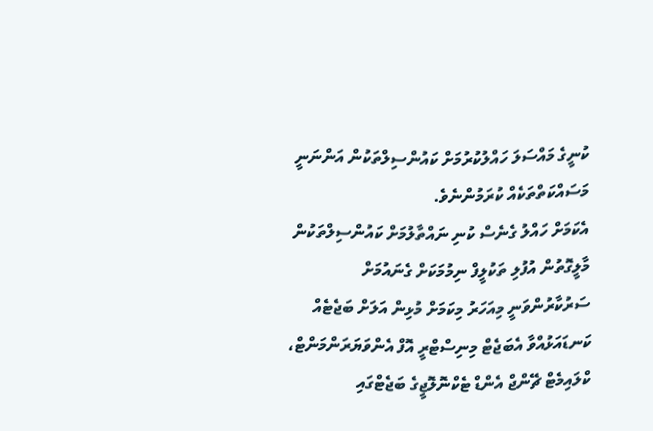ކުނީގެ މައްސަލަ ހައްލުކުރުމަށް ކައުންސިލްތަކުން އަންނަނީ މަސައްކަތްތަކެއް ކުރަމުންނެވެ.
އެކަމަށް ހައްލު ގެނެސް ކުނި ނައްތާލުމަށް ކައުންސިލްތަކުން މާލީގޮތުން އުފުލި ތަކުލީފް ނިމުމަކަށް ގެނައުމަށް ސަރުކާރުންވަނީ މިއަހަރު މިކަމަށް މުޅިން އަލަށް ބަޖެޓެއް ކަނޑައަޅުއްވާ އެބަޖެޓް މިނިސްޓްރީ އޮފް އެންވަޔަރަންމަންޓް، ކްލައިމެޓް ޗޭންޖް އެންޑް ޓެކްނޮލޮޖީގެ ބަޖެޓްގައި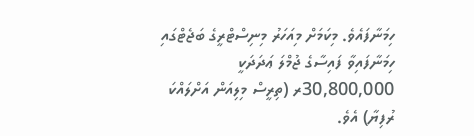ހިމަނާފައެވެ. މިކަމަށް މިއަހަރު މިނިސްޓްރީގެ ބަޖެޓްގައި ހިމަނާފައިވާ ފައިސާގެ ޖުމްލަ ޢަދަދަކީ 30,800,000ރ (ތިރީސް މިލިއަން އަށްލައްކަ ރުފިޔާ) އެވެ.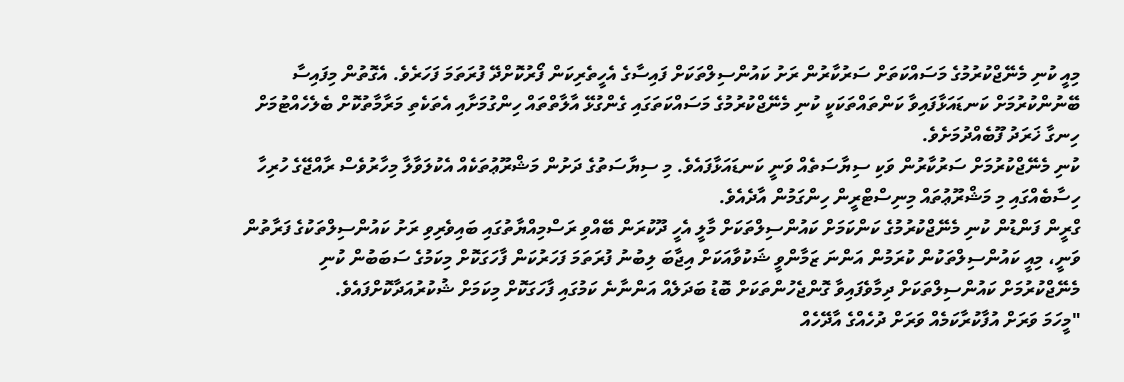މިއީ ކުނި މެނޭޖްކުރުމުގެ މަސައްކަތަށް ސަރުކާރުން ރަށު ކައުންސިލްތަކަށް ފައިސާގެ އެހީތެރިކަން ފޯރުކޮށްދޭ ފުރަތަމަ ފަހަރެވެ. އެގޮތުން މިފައިސާ ބޭނުންކުރުމަށް ކަނޑައަޅާފައިވާ ކަންތައްތަކަކީ ކުނި މެނޭޖްކުރުމުގެ މަސައްކަތަގައި ގެންގުޅޭ އާލާތްތައް ހިންގުމަށާއި އެތަކެތި މަރާމާތުކޮށް ބެލެހެއްޓުމަށް ހިނގާ ޚަރަދު ފޫބެއްދުމަށެވެ.
ކުނި މެނޭޖްކުރުމަށް ސަރުކާރުން ވަކި ސިޔާސަތެއް ވަނީ ކަނޑައަޅާފައެވެ. މި ސިޔާސަތުގެ ދަށުން މަޝްރޫޢުތަކެއް އެކުލަވާލާ މިހާރުވެސް ރާއްޖޭގެ ހުރިހާ ހިސާބެއްގައި މި މަޝްރޫޢުތައް މިނިސްޓްރީން ހިންގަމުން އާދެއެވެ.
ގްރީން ފަންޑުން ކުނި މެނޭޖްކުރުމުގެ ކަންކަމަށް ކައުންސިލްތަކަށް މާލީ އެހީ ދޫކުރަން ބޭއްވި ރަސްމިއްޔާތުގައި ބައިވެރިވި ރަށު ކައުންސިލްތަކުގެ ފަރާތުން ވަނީ، މިއީ ކައުންސިލްތަކުން ކުރަމުން އަންނަ ޒަމާންވީ ޝަކުވާއަކަށް އިޖާބަ ލިބުނު ފުރަތަމަ ފަހަރުކަން ފާހަގަކޮށް މިކަމުގެ ސަބަބުން ކުނި މެނޭޖްކުރުމަށް ކައުންސިލްތަކަށް ދިމާވެފައިވާ ގޮންޖެހުންތަކަށް ބޮޑު ބަދަލެއް އަންނާނެ ކަމުގައި ފާހަގަކޮށް މިކަމަށް ޝުކުރުއަދާކޮށްފައެވެ.
"މީހަމަ ވަރަށް އުފާކުރާކަމެއް ވަރަށް ދުހެއްގެ އާދޭހެއް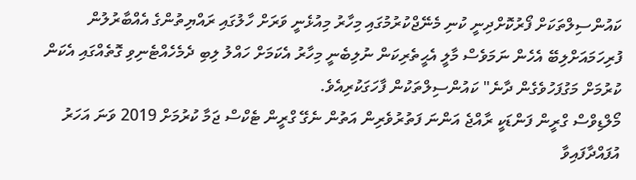ކައުންސިލްތަކަށް ފޯރުކޮށްދިނީ ކުނި މެނޭޖްކުރުމުގައި މިހާރު މިއުޅެނީ ވަރަށް ހާލުގައި ރައްޔިތުންގެ އެއްބާރުލުން ފުރިހަމައަށްލިބޭ އެހެން ނަމަވެސް މާލީ އެޙީތެރިކަން ނުލިބެނީ މިހާރު އެކަމަށް ހައްލު ލިބި ދެމެހެއްޓެނިވި ގޮތެއްގައި އެކަން ކުރުމަށް މަގުފަހުވެގެން ދާނެ" ކައުންސިލްތަކުން ފާހަގަކުރިއެވެ.
މޯލްޑިވްސް ގްރީން ފަންޑަކީ ރާއްޖެ އަންނަ ފަތުރުވެރިން އަތުން ނެގޭ ގްރީން ޓެކްސް ޖަމާ ކުރުމަށް 2019 ވަނަ އަހަރު އުފައްދާފައިވާ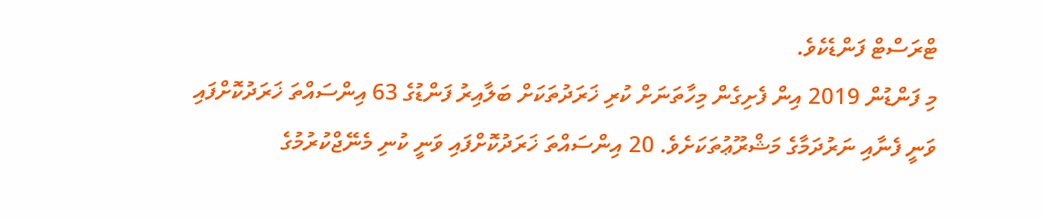ޓްރަސްޓް ފަންޑެކެވެ.
މި ފަންޑުން 2019 އިން ފެށިގެން މިހާތަނަށް ކުރި ޚަރަދުތަކަށް ބަލާއިރު ފަންޑުގެ 63 އިންސައްތަ ޚަރަދުކޮށްފައި ވަނީ ފެނާއި ނަރުދަމާގެ މަޝްރޫޢުތަކަށެވެ. 20 އިންސައްތަ ޚަރަދުކޮށްފައި ވަނީ ކުނި މެނޭޖްކުރުމުގެ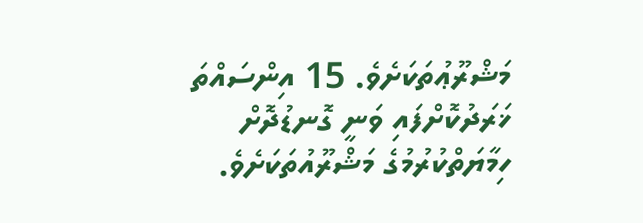މަޝްރޫޢުތަކަށެވެ. 15 އިންސައްތަ ޚަރަދުކޮށްފައި ވަނީ ގޮނޑުދޮށް ހިމާޔަތްކުރުމުގެ މަޝްރޫއުތަކަށެވެ.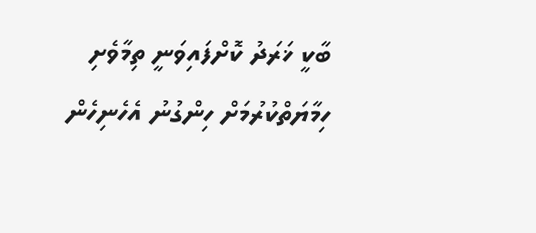ބާކީ ޚަރަދު ކޮށްފައިވަނީ ތިމާވެށި ހިމާޔަތްކުރުމަށް ހިންގުނު އެހެނިހެން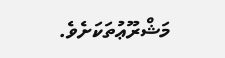މަޝްރޫޢުތަކަށެވެ.